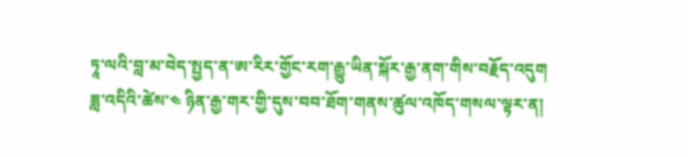ཏཱ་ལའི་བླ་མ་བེད་སྤྱད་ན་ཨ་རིར་གྱོང་རག་རྒྱུ་ཡིན་སྐོར་རྒྱ་ནག་གིས་བརྗོད་འདུག
ཟླ་འདིའི་ཚེས་༤ ཉིན་རྒྱ་གར་གྱི་དུས་བབ་ཐོག་གནས་ཚུལ་འཁོད་གསལ་ལྟར་ན།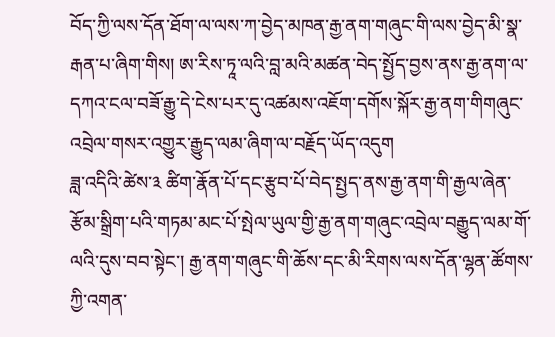བོད་ཀྱི་ལས་དོན་ཐོག་ལ་ལས་ཀ་བྱེད་མཁན་རྒྱ་ནག་གཞུང་གི་ལས་བྱེད་མི་སྣ་རྒན་པ་ཞིག་གིས། ཨ་རིས་ཏཱ་ལའི་བླ་མའི་མཚན་བེད་སྤྱོད་བྱས་ནས་རྒྱ་ནག་ལ་དཀའ་ངལ་བཟོ་རྒྱུ་དེ་ངེས་པར་དུ་འཚམས་འཇོག་དགོས་སྐོར་རྒྱ་ནག་གིགཞུང་འབྲེལ་གསར་འགྱུར་རྒྱུད་ལམ་ཞིག་ལ་བརྗོད་ཡོད་འདུག
ཟླ་འདིའི་ཚེས་༣ ཚིག་རྣོན་པོ་དང་རྩུབ་པོ་བེད་སྤྱད་ནས་རྒྱ་ནག་གི་རྒྱལ་ཞེན་རྩོམ་སྒྲིག་པའི་གཏམ་མང་པོ་སྤེལ་ཡུལ་གྱི་རྒྱ་ནག་གཞུང་འབྲེལ་བརྒྱུད་ལམ་གོ་ལའི་དུས་བབ་སྟེང་། རྒྱ་ནག་གཞུང་གི་ཆོས་དང་མི་རིགས་ལས་དོན་ལྷན་ཚོགས་ཀྱི་འགན་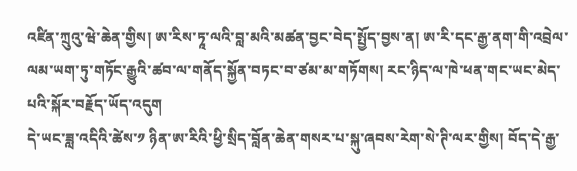འཛིན་ཀྲུའུ་ཝེ་ཆེན་གྱིས། ཨ་རིས་ཏཱ་ལའི་བླ་མའི་མཚན་བྱང་བེད་སྤྱོད་བྱས་ན། ཨ་རི་དང་རྒྱ་ནག་གི་འབྲེལ་ལམ་ཡག་ཏུ་གཏོང་རྒྱུའི་ཚབ་ལ་གནོད་སྐྱོན་བཏང་བ་ཙམ་མ་གཏོགས། རང་ཉིད་ལ་ཁེ་ཕན་གང་ཡང་མེད་པའི་སྐོར་བརྗོད་ཡོད་འདུག
དེ་ཡང་ཟླ་འདིའི་ཚེས་༡ ཉིན་ཨ་རིའི་ཕྱི་སྲིད་བློན་ཆེན་གསར་པ་སྐུ་ཞབས་རེག་སེ་ཊི་ལར་གྱིས། བོད་དེ་རྒྱ་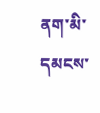ནག་མི་དམངས་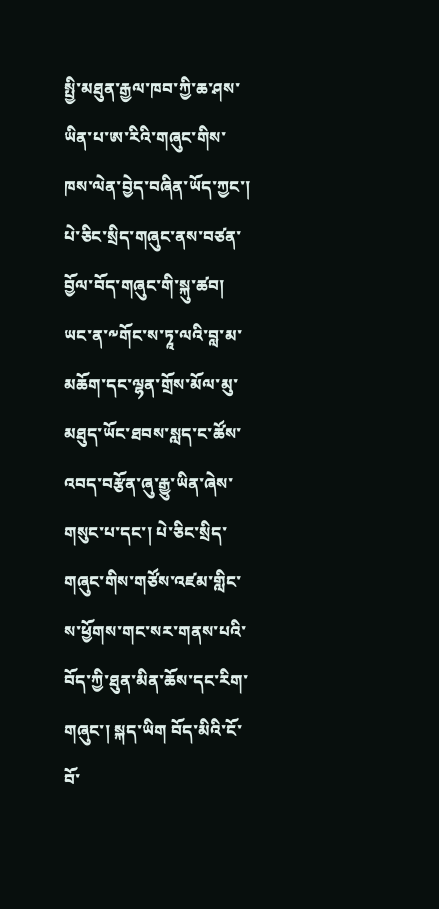སྤྱི་མཐུན་རྒྱལ་ཁབ་ཀྱི་ཆ་ཤས་ཡིན་པ་ཨ་རིའི་གཞུང་གིས་ཁས་ལེན་བྱེད་བཞིན་ཡོད་ཀྱང་། པེ་ཅིང་སྲིད་གཞུང་ནས་བཙན་བྱོལ་བོད་གཞུང་གི་སྐུ་ཚབ། ཡང་ན་༸གོང་ས་ཏཱ་ལའི་བླ་མ་མཆོག་དང་ལྷན་གྲོས་མོལ་མུ་མཐུད་ཡོང་ཐབས་སླད་ང་ཚོས་འབད་བརྩོན་ཞུ་རྒྱུ་ཡིན་ཞེས་གསུང་པ་དང་། པེ་ཅིང་སྲིད་གཞུང་གིས་གཙོས་འཛམ་གླིང་ས་ཕྱོགས་གང་སར་གནས་པའི་བོད་ཀྱི་ཐུན་མིན་ཆོས་དང་རིག་གཞུང་། སྐད་ཡིག བོད་མིའི་ངོ་བོ་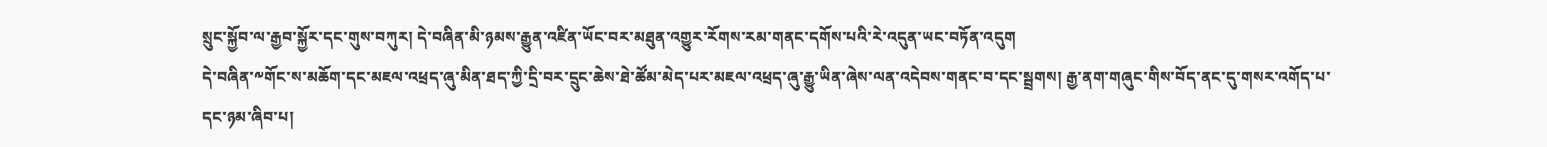སྲུང་སྐྱོབ་ལ་རྒྱབ་སྐྱོར་དང་གུས་བཀུར། དེ་བཞིན་མི་ཉམས་རྒྱུན་འཛིན་ཡོང་བར་མཐུན་འགྱུར་རོགས་རམ་གནང་དགོས་པའི་རེ་འདུན་ཡང་བཏོན་འདུག
དེ་བཞིན་༸གོང་ས་མཆོག་དང་མཇལ་འཕྲད་ཞུ་མིན་ཐད་ཀྱི་དྲི་བར་དྲུང་ཆེས་ཐེ་ཚོམ་མེད་པར་མཇལ་འཕྲད་ཞུ་རྒྱུ་ཡིན་ཞེས་ལན་འདེབས་གནང་བ་དང་སྦྲགས། རྒྱ་ནག་གཞུང་གིས་བོད་ནང་དུ་གསར་འགོད་པ་དང་ཉམ་ཞིབ་པ།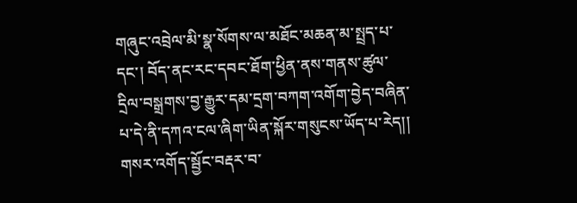གཞུང་འབྲེལ་མི་སྣ་སོགས་ལ་མཐོང་མཆན་མ་སྤྲད་པ་དང་། བོད་ནང་རང་དབང་ཐོག་ཕྱིན་ནས་གནས་ཚུལ་དྲིལ་བསྒྲགས་བྱ་རྒྱུར་དམ་དྲག་བཀག་འགོག་བྱེད་བཞིན་པ་དེ་ནི་དཀའ་ངལ་ཞིག་ཡིན་སྐོར་གསུངས་ཡོད་པ་རེད།།
གསར་འགོད་སྦྱོང་བརྡར་བ་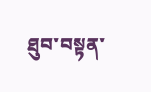ཐུབ་བསྟན་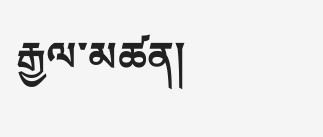རྒྱལ་མཚན།